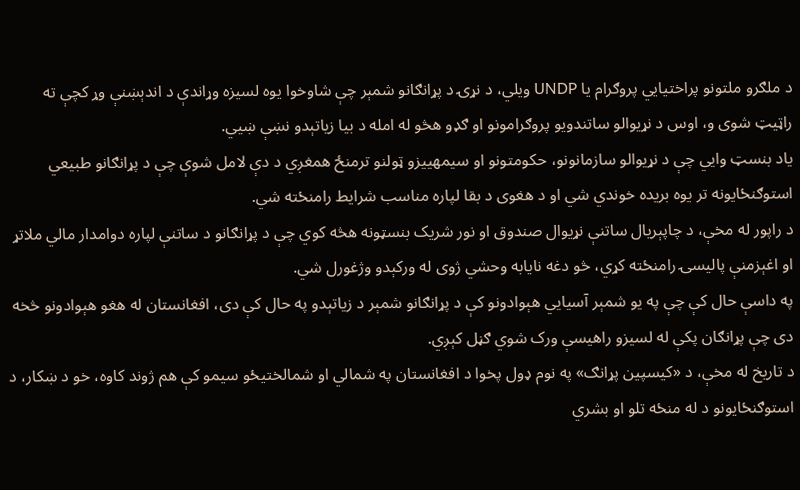د ملګرو ملتونو پراختیایي پروګرام يا UNDP ويلي، د نړۍ د پړانګانو شمېر چې شاوخوا یوه لسیزه وړاندې د اندېښنې وړ کچې ته راټیټ شوی و، اوس د نړیوالو ساتندویو پروګرامونو او ګډو هڅو له امله د بیا زیاتېدو نښې ښيي.
یاد بنسټ وایي چې د نړیوالو سازمانونو، حکومتونو او سیمهییزو ټولنو ترمنځ همغږي د دې لامل شوې چې د پړانګانو طبیعي استوګنځایونه تر یوه بریده خوندي شي او د هغوی د بقا لپاره مناسب شرایط رامنځته شي.
د راپور له مخې، د چاپېریال ساتنې نړیوال صندوق او نور شریک بنسټونه هڅه کوي چې د پړانګانو د ساتنې لپاره دوامدار مالي ملاتړ او اغېزمنې پالیسۍ رامنځته کړي، څو دغه نایابه وحشي ژوی له ورکېدو وژغورل شي.
په داسې حال کې چې په یو شمېر آسیایي هېوادونو کې د پړانګانو شمېر د زیاتېدو په حال کې دی، افغانستان له هغو هېوادونو څخه دی چې پړانګان پکې له لسیزو راهیسې ورک شوي ګڼل کېږي.
د تاریخ له مخې، د «کیسپین پړانګ» په نوم ډول پخوا د افغانستان په شمالي او شمالختیځو سیمو کې هم ژوند کاوه، خو د ښکار، د استوګنځایونو د له منځه تلو او بشري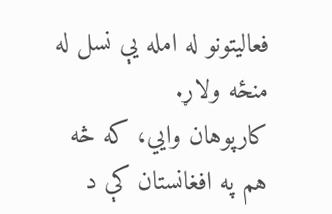فعالیتونو له امله یې نسل له منځه ولاړ.
کارپوهان وایي، که څه هم په افغانستان کې د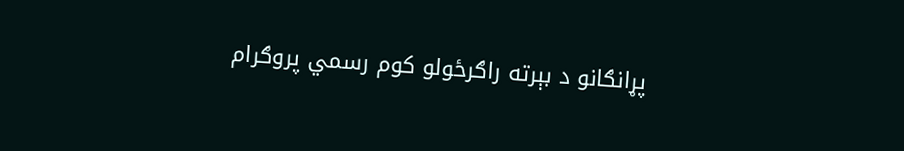پړانګانو د بېرته راګرځولو کوم رسمي پروګرام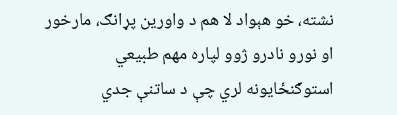نشته، خو هېواد لا هم د واورین پړانګ، مارخور او نورو نادرو ژوو لپاره مهم طبیعي استوګنځایونه لري چې د ساتنې جدي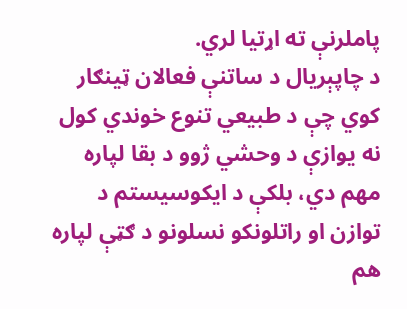پاملرنې ته اړتیا لري.
د چاپېریال د ساتنې فعالان ټینګار کوي چې د طبیعي تنوع خوندي کول نه یوازې د وحشي ژوو د بقا لپاره مهم دي، بلکې د ایکوسیستم د توازن او راتلونکو نسلونو د ګټې لپاره هم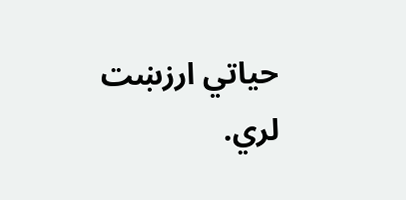حیاتي ارزښت لري.